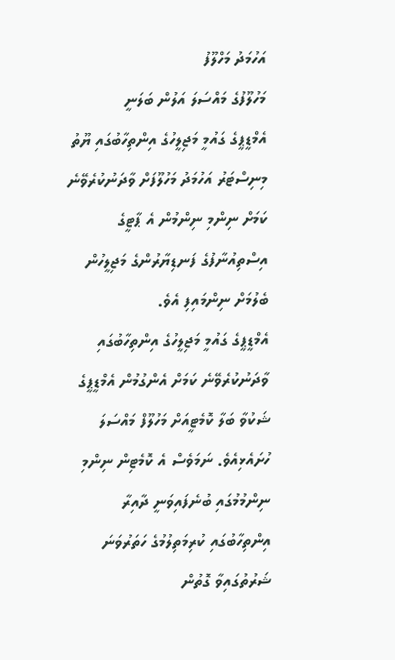އަހުމަދު މަހްލޫފު
މަހުލޫފުގެ މައްސަލަ އަލުން ބަލަނީ
އެމްޑީޕީގެ ގައުމީ މަޖިލީހުގެ އިންތިހާބުގައި ޔޫތު މިނިސްޓަރު އަހުމަދު މަހުލޫފަށް ވާދަނުކުރެވޭނެ ކަމަށް ނިންމި ނިންމުން އެ ޕާޓީގެ އިސްތިއުނާފުގެ ފަނޑިޔާރުންގެ މަޖިލީހުން ބެލުމަށް ނިންމައިފި އެވެ.
އެމްޑީޕީގެ ގައުމީ މަޖިލީހުގެ އިންތިހާބުގައި ވާދަނުކުރެވޭނެ ކަމަށް އެންގުމުން އެމްޑީޕީގެ ޝަކުވާ ބަލާ ކޮމެޓީއަށް މަހުލޫފް މައްސަލަ ހުށައެޅިއެވެ. ނަމަވެސް އެ ކޮމެޓިން ނިންމި ނިންމުމުގައި ބުނެފައިވަނީ ދާއިރާ އިންތިހާބުގައި ކުރިމަތިލުމުގެ ހަތަރުވަނަ ޝަރުތުގައިވާ ގޮތުން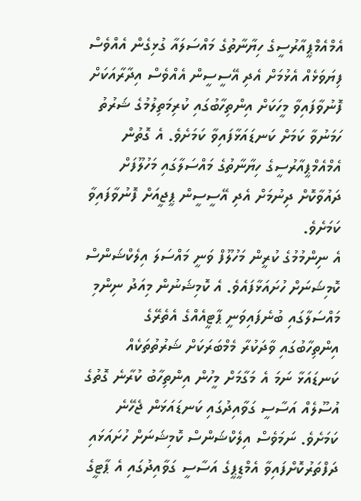އެމްއެމްޕީއާރުސީގެ ހިޔާނާތުގެ މައްސަލައާ ގުޅިގެން އެއްވެސް ފިޔަވަޅެއް އެޅުމަށް އެދި އޭސީސީން އެއްވެސް އިދާރާއަކަށް ފޮނުވާފައިވާ މީހަކަށް އިންތިހާބުގައި ކުރިމަތިލުމުގެ ޝަރުތު ހަމަނުވާ ކަމަށް ކަނޑައަޅާފައިވާ ކަމަށެވެ. އެ ގޮތުން އެމްއެމްޕީއާރުސީގެ ހިޔާނާތުގެ މައްސަލާގައި މަހުލޫފަށް ދައުވާކޮށް ދިނުމަށް އެދި އޭސީސީން ޕީޖީއަށް ފޮނުވާފައިވާ ކަމަށެވެ.
އެ ނިންމުމުގެ ކުރީން މަހުލޫފް ވަނީ މައްސަލަ އިލެކްޝަންސް ކޮމިޝަނަށް ހުށައަޅާފައެވެ. އެ ކޮމިޝަނުން މިއަދު ނިންމި މައްސަލާގައި ބުނެފައިވަނީ ޕާޓީއެއްގެ އެތެރޭގެ އިންތިހާބުގައި ވާދަކުރާ މެމްބަރަކަށް ޝަރުތުތަކެއް ކަނޑައަޅާ ނަމަ އެ މަގާމަށް މީހުން އިންތިހާބު ކުރާނެ ގޮތުގެ އުސޫލެއް އަސާސީ ގަވާއިދުގައި ކަނޑައަޅަން ޖެހޭނެ ކަމަށެވެ. ނަމަވެސް އިލެކްޝަންސް ކޮމިޝަނަށް ހުށައަޅައި ދަފްތަރުކޮށްފައިވާ އެމްޑީޕީގެ އަސާސީ ގަވާއިދުގައި އެ ޕާޓީގެ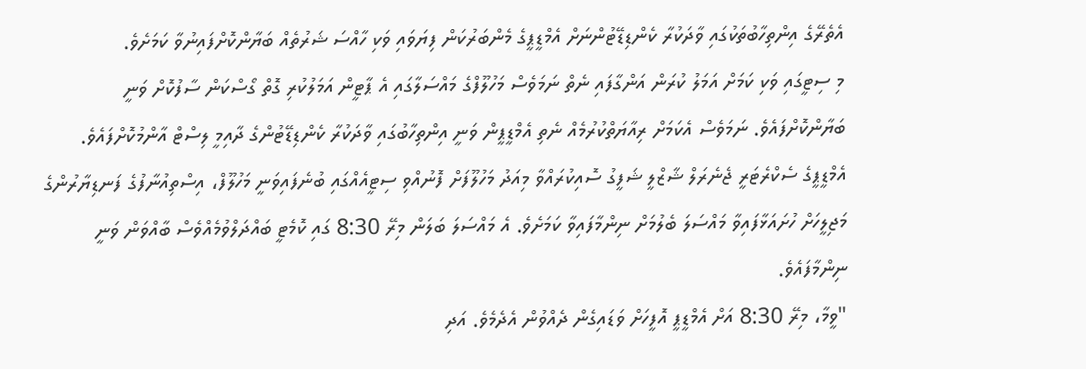އެތެރޭގެ އިންތިހާބުތަކުގައި ވާދަކުރާ ކެންޑިޑޭޓުންނަށް އެމްޑީޕީގެ މެންބަރުކަން ފިޔަވައި ވަކި ހާއްސަ ޝަރުތެއް ބަޔާންކޮށްފައިނުވާ ކަމަށެވެ.
މި ސިޓީގައި ވަކި ކަމަށް އަމަލު ކުރަން އަންގާފައި ނެތް ނަމަވެސް މަހުލޫފްގެ މައްސަލާގައި އެ ޕާޓީން އަމަލުކުރި ގޮތް ގޯސްކަން ސާފުކޮށް ވަނީ ބަޔާންކޮށްފައެވެ. ނަމަވެސް އެކަމަށް ރިއާޔަތްކުރުމެއް ނެތި އެމްޑީޕީން ވަނީ އިންތިހާބުގައި ވާދަކުރާ ކެންޑިޑޭޓުންގެ ދާއިމީ ލިސްޓް އާންމުކޮށްފައެވެ.
އެމްޑީޕީގެ ސެކްރެޓަރީ ޖެނެރަލް ޝާޒްލީ ޝަފީގު ސޮއިކުރައްވާ މިއަދު މަހުލޫފަށް ފޮނުއްވި ސިޓީއެއްގައި ބުނެފައިވަނީ މަހުލޫފް، އިސްތިއުނާފުގެ ފަނޑިޔާރުންގެ މަޖިލީހަށް ހުށައަޅާފައިވާ މައްސަލަ ބެލުމަށް ނިންމާފައިވާ ކަމަށެވެ. އެ މައްސަލަ ބަލަން މިރޭ 8:30 ގައި ކޮމެޓީ ބައްދަލްވުމެއްވެސް ބާއްވަން ވަނީ ނިންމާފައެވެ.
"ވީމާ، މިރޭ 8:30 އަށް އެމްޑީޕީ އޮފީހަށް ވަޑައިގެން ދެއްވުން އެދެމެވެ. އަދި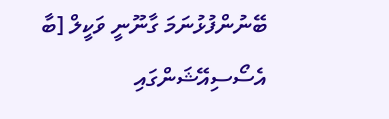ބޭނުންފުޅުނަމަ ގާނޫނީ ވަކީލް [ބާ އެސޯސިއޭޝަންގައި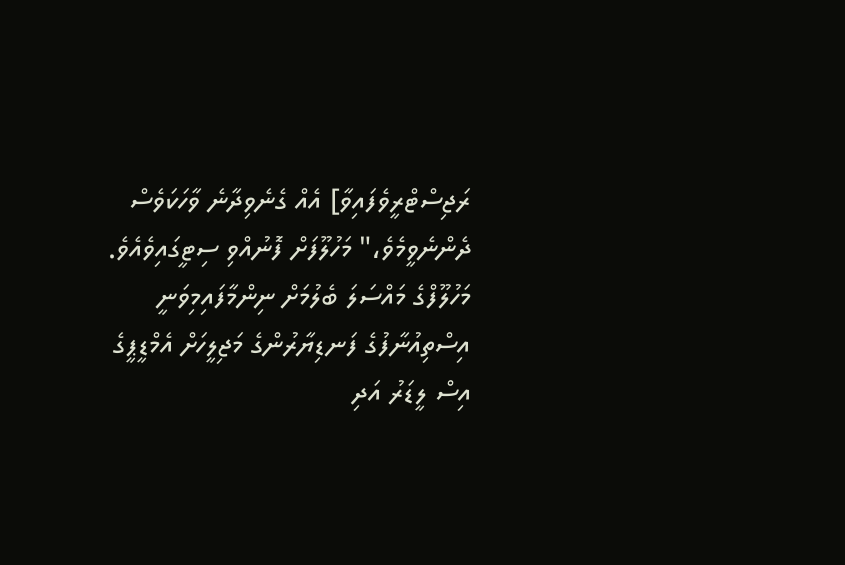ރަޖިސްޓްރީވެފައިވާ] އެއް ގެނެވިދާނެ ވާހަކަވެސް ދެންނެވީމެވެ،" މަހުލޫފަށް ފޮނުއްވި ސިޓީގައިވެއެވެ.
މަހުލޫފްގެ މައްސަލަ ބެލުމަށް ނިންމާފައިމިވަނީ އިސްތިއުނާފުގެ ފަނޑިޔާރުންގެ މަޖިލީހަށް އެމްޑީޕީގެ އިސް ލީޑަރު އަދި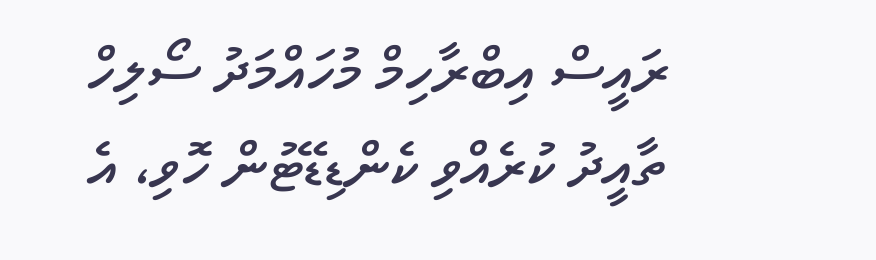ރައީސް އިބްރާހިމް މުހައްމަދު ސޯލިހް ތާއީދު ކުރެއްވި ކެންޑިޑޭޓުން ހޮވި، އެ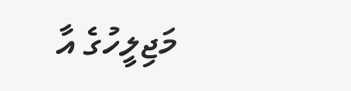މަޖިލީހުގެ އާ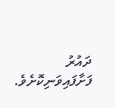ދައުރު ފަށާފައިވަނިކޮށެވެ.